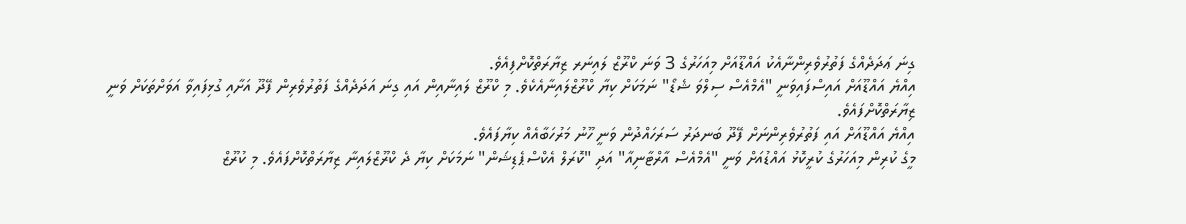ގިނަ ޢަދަދެއްގެ ފަތުރުވެރިންނާއެކު އައްޑޫއަށް މިއަހަރުގެ 3 ވަނަ ކްރޫޒް ލައިނަރ ޒިޔާރަތްކޮށްފިއެވެ.
އިއްޔެ އައްޑޫއަށް އައިސްފައިވަނީ "އެމްއެސް ސިލްވަ ޝެޑޯ" ނަމަކަށް ކިޔާ ކްރޫޒްލައިނާއެކެވެ. މި ކްރޫޒް ލައިނާއިން އައި ގިނަ އަދަދެއްގެ ފަތުރުވެރިން ފޭދޫ އަށާއި ގުޅިފައިވާ އަވަށްތަކަށް ވަނީ ޒިޔާރަތްކޮށްފައެވެ.
އިއްޔެ އައްޑޫއަށް އައި ފަތުރުވެރިންނަށް ފޭދޫ ބަނދަރު ސަރަހައްދުން ވަނީ ހޫނު މަރުހަބާއެއް ކިޔާފައެވެ.
މީގެ ކުރިން މިއަހަރުގެ ކުރީކޮޅު އައްޑުއަށް ވަނީ "އެމްއެސް އާރްޓާނިއާ" އަދި "ކޮރަލް އެކްސްޕެޑިޝަން" ނަމަކަށް ކިޔާ ދެ ކްރޫޒްލައިނާ ޒިޔާރަތްކޮށްފައެވެ. މި ކުރޫޒް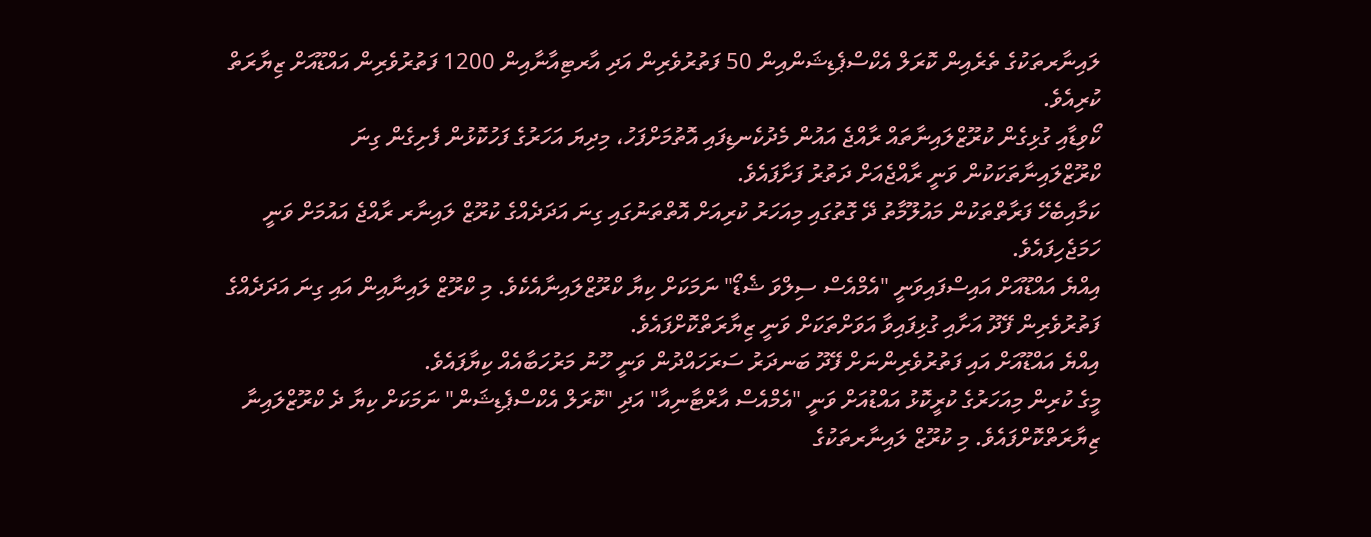ލައިނާރތަކުގެ ތެރެއިން ކޮރަލް އެކްސްޕެޑިޝަންއިން 50 ފަތުރުވެރިން އަދި އާރޓިއާނާއިން 1200 ފަތުރުވެރިން އައްޑޫއަށް ޒިޔާރަތް ކުރިއެވެ.
ކޯވިޑާއި ގުޅިގެން ކުރޫޒްލައިނާތައް ރާއްޖެ އައުން މެދުކެނޑިފައި އޮތުމަށްފަހު، މިދިޔަ އަހަރުގެ ފަހުކޮޅުން ފެށިގެން ގިނަ ކްރޫޒްލައިނާތަކަކުން ވަނީ ރާއްޖެއަށް ދަތުރު ފަށާފައެވެ.
ކަމާއިބެހޭ ފަރާތްތަކުން މައުލޫމާތު ދޭ ގޮތުގައި މިއަހަރު ކުރިއަށް އޮތްތަނުގައި ގިނަ އަދަދެއްގެ ކުރޫޒް ލައިނާރ ރާއްޖެ އައުމަށް ވަނީ ހަމަޖެހިފައެވެ.
އިއްޔެ އައްޑޫއަށް އައިސްފައިވަނީ "އެމްއެސް ސިލްވަ ޝެޑޯ" ނަމަކަށް ކިޔާ ކްރޫޒްލައިނާއެކެވެ. މި ކްރޫޒް ލައިނާއިން އައި ގިނަ އަދަދެއްގެ ފަތުރުވެރިން ފޭދޫ އަށާއި ގުޅިފައިވާ އަވަށްތަކަށް ވަނީ ޒިޔާރަތްކޮށްފައެވެ.
އިއްޔެ އައްޑޫއަށް އައި ފަތުރުވެރިންނަށް ފޭދޫ ބަނދަރު ސަރަހައްދުން ވަނީ ހޫނު މަރުހަބާއެއް ކިޔާފައެވެ.
މީގެ ކުރިން މިއަހަރުގެ ކުރީކޮޅު އައްޑުއަށް ވަނީ "އެމްއެސް އާރްޓާނިއާ" އަދި "ކޮރަލް އެކްސްޕެޑިޝަން" ނަމަކަށް ކިޔާ ދެ ކްރޫޒްލައިނާ ޒިޔާރަތްކޮށްފައެވެ. މި ކުރޫޒް ލައިނާރތަކުގެ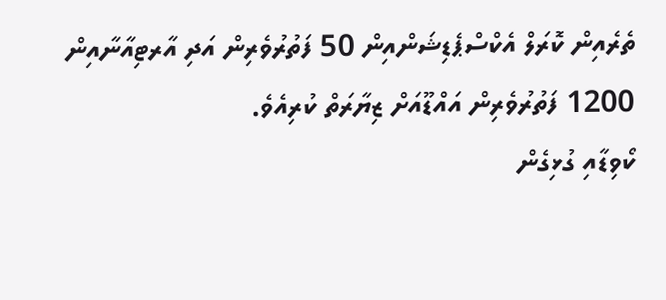ތެރެއިން ކޮރަލް އެކްސްޕެޑިޝަންއިން 50 ފަތުރުވެރިން އަދި އާރޓިއާނާއިން 1200 ފަތުރުވެރިން އައްޑޫއަށް ޒިޔާރަތް ކުރިއެވެ.
ކޯވިޑާއި ގުޅިގެން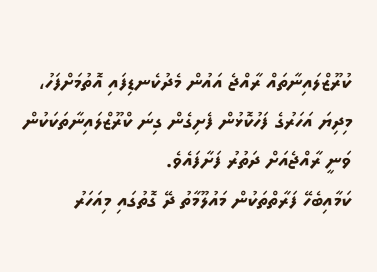ކުރޫޒްލައިނާތައް ރާއްޖެ އައުން މެދުކެނޑިފައި އޮތުމަށްފަހު، މިދިޔަ އަހަރުގެ ފަހުކޮޅުން ފެށިގެން ގިނަ ކްރޫޒްލައިނާތަކަކުން ވަނީ ރާއްޖެއަށް ދަތުރު ފަށާފައެވެ.
ކަމާއިބެހޭ ފަރާތްތަކުން މައުލޫމާތު ދޭ ގޮތުގައި މިއަހަރު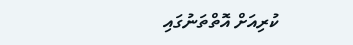ކުރިއަށް އޮތްތަނުގައި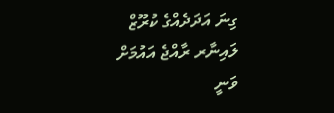ގިނަ އަދަދެއްގެ ކުރޫޒް ލައިނާރ ރާއްޖެ އައުމަށް ވަނީ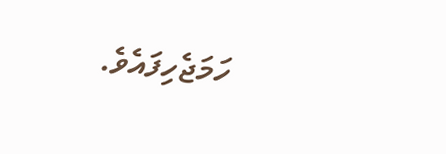ހަމަޖެހިފައެވެ.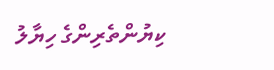ކިޔުންތެރިންގެ ހިޔާލު